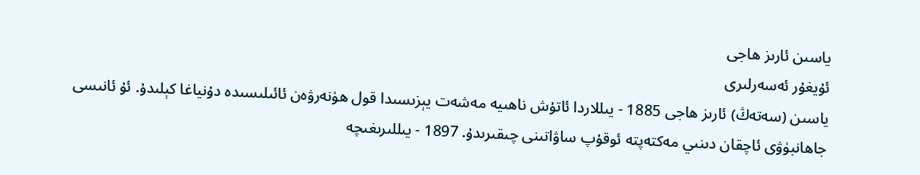ياسىن ئارىز ھاجى
ئۇيغۇر ئەسەرلىرى
ياسىن (سەتەڭ) ئارىز ھاجى 1885 - يىللاردا ئاتۇش ناھىيە مەشەت يېزىسىدا قول ھۈنەرۋەن ئائىلىسىدە دۇنياغا كېلىدۇ. ئۇ ئانىسى جاھانبۈۋى ئاچقان دىنىي مەكتەپتە ئوقۇپ ساۋاتىنى چىقىرىدۇ. 1897 - يىللىرىغىچە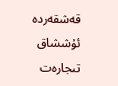قەشقەردە ئۇششاق تىجارەت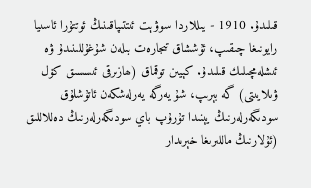قىلىدۇ. 1910 - يىللاردا سوۋېت ئىتتىپاقىنىڭ ئوتتۇرا ئاسىيا رايونىغا چىقىپ، ئۇششاق تىجارەت بىلەن شۇغۇللىنىدۇ ۋە ئىشلەمچىلىك قىلىدۇ. كېيىن توقماق (ھازىرقى ئىسسىق كۆل ۋىلايىتى) گە بېرىپ، شۇ يەرگە يەرلەشكەن ئاتۇشلۇق سودىگەرلەرنىڭ يېنىدا تۇرۇپ باي سودىگەرلەرنىڭ دەللاللىق (ئۇلارنىڭ ماللىرىغا خېرىدار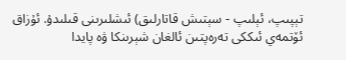تېپىپ، ئېلىپ - سېتىش قاتارلىق) ئىشلىرىنى قىلىدۇ. ئۇزاق ئۆتمەي ئىككى تەرەپتىن ئالغان شېرىنكا ۋە پايدا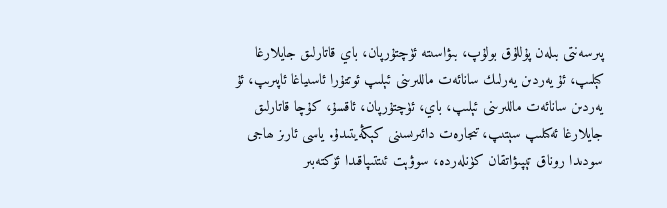پىرسەنتى بىلەن پۇللۇق بولۇپ، بىۋاسىتە ئۈچتۇرپان، باي قاتارلىق جايلارغا كېلىپ، ئۇ يەردىن يەرلىك سانائەت ماللىرىنى ئېلىپ ئوتتۇرا ئاسىياغا ئاپىرىپ، ئۇ يەردىن سانائەت ماللىرىنى ئېلىپ، باي، ئۈچتۇرپان، ئاقسۇ، كۇچا قاتارلىق جايلارغا ئەكىلىپ سېتىپ، تىجارەت دائىرىسىنى كېڭەيتىدۇ. ياسى ئارىز ھاجى سودىدا روناق تېپىۋاتقان كۈنلەردە، سوۋېت ئىتتىپاقىدا ئۆكتەبىر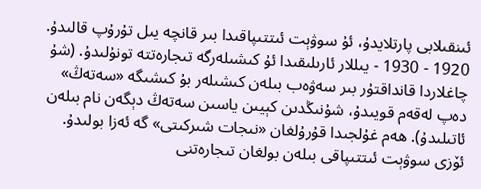ئىنقىلابى پارتلايدۇ، ئۇ سوۋېت ئىتتىپاقىدا بىر قانچە يىل تۇرۇپ قالىدۇ. 1920 - 1930 - يىللار ئارىلىقىدا ئۇ كىشىلەرگە تىجارەتتە تونۇلىدۇ. (شۇ چاغلاردا قانداقتۇر بىر سەۋەب بىلەن كىشىلەر بۇ كىشىگە «سەتەڭ» دەپ لەقەم قويىدۇ، شۇنىڭدىن كېيىن ياسىن سەتەڭ دېگەن نام بىلەن ئاتىلىدۇ). ھەم غۇلجىدا قۇرۇلغان «نىجات شىركىتى» گە ئەزا بولىدۇ. ئۆزى سوۋېت ئىتتىپاقى بىلەن بولغان تىجارەتنى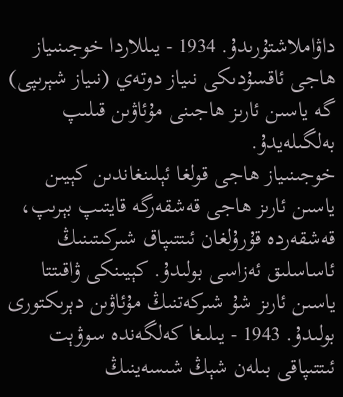داۋاملاشتۇرىدۇ. 1934 - يىللاردا خوجىنىياز ھاجى ئاقسۇدىكى نىياز دوتەي (نىياز شېرىپى) گە ياسىن ئارىز ھاجىنى مۇئاۋىن قىلىپ بەلگىلەيدۇ.
خوجىنىياز ھاجى قولغا ئېلىنغاندىن كېيىن ياسىن ئارىز ھاجى قەشقەرگە قايتىپ بېرىپ، قەشقەردە قۇرۇلغان ئىتتىپاق شىركىتىنىڭ ئاساسلىق ئەزاسى بولىدۇ. كېيىنكى ۋاقىتتا ياسىن ئارىز شۇ شىركەتنىڭ مۇئاۋىن دېرىكتورى بولىدۇ. 1943 - يىلىغا كەلگەندە سوۋېت ئىتتىپاقى بىلەن شېڭ شىسەينىڭ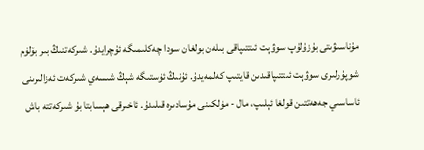مۇناسىۋىتى بۇزۇلۇپ سوۋېت ئىتتىپاقى بىلەن بولغان سودا چەكلىمىگە ئۇچرايدۇ. شىركەتنىڭ بىر بۆلۈم شوپۇرلىرى سوۋېت ئىتتىپاقىدىن قايتىپ كەلمەيدۇ. ئۇنىڭ ئۈستىگە شېڭ شىسەي شىركەت ئەزالىرىنى ئاساسىي جەھەتتىن قولغا ئېلىپ، مال - مۈلكىنى مۇسادىرە قىلىدۇ. ئاخىرقى ھېسابتا بۇ شىركەتتە باش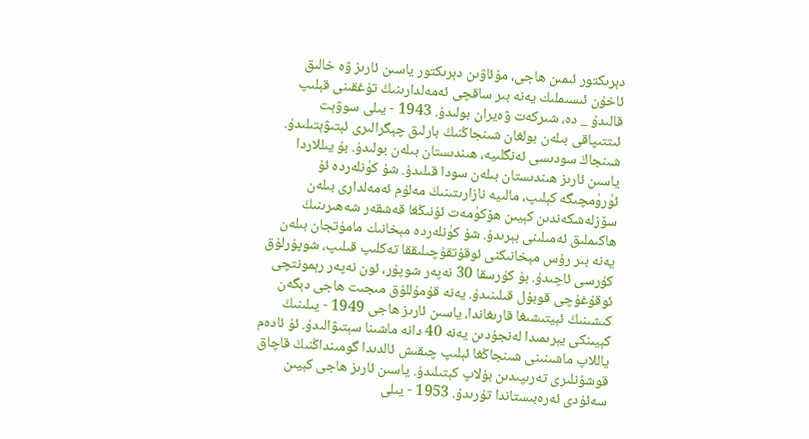دېرىكتور ئىمىن ھاجى، مۇئاۋىن دېرىكتور ياسىن ئارىز ۋە خالىق ئاخۇن ئىسىملىك يەنە بىر ساقچى ئەمەلدارىنىڭ تۇغقىنى قېلىپ قالىدۇ _ دە، شىركەت ۋەيران بولىدۇ. 1943 - يىلى سوۋېت ئىتتىپاقى بىلەن بولغان شىنجاڭنىڭ بارلىق چېگرالىرى ئېتىۋېتىلىدۇ. شىنجاڭ سودىسى ئەنگلىيە، ھىندىستان بىلەن بولىدۇ. بۇ يىللاردا ياسىن ئارىز ھىندىستان بىلەن سودا قىلىدۇ. شۇ كۈنلەردە ئۇ ئۈرۈمچىگە كېلىپ، مالىيە نازارىتىنىڭ مەلۇم ئەمەلدارى بىلەن سۆزلەشكەندىن كېيىن ھۆكۈمەت ئۇنىڭغا قەشقەر شەھىرىنىڭ ھاكىملىق ئەمىلىنى بېرىدۇ. شۇ كۈنلەردە مېخانىك مامۇتجان بىلەن يەنە بىر رۇس مېخانىكنى ئوقۇتقۇچىلىققا تەكلىپ قىلىپ، شوپۇرلۇق كۇرسى ئاچىدۇ. بۇ كۇرسقا 30 نەپەر شوپۇر، ئون نەپەر رېمونتچى ئوقۇغۇچى قوبۇل قىلىنىدۇ. يەنە قۇمۇللۇق مىجىت ھاجى دېگەن كىشىنىڭ ئېيتىشىغا قارىغاندا، ياسىن ئارىز ھاجى 1949 - يىلىنىڭ كېيىنكى يېرىمىدا لەنجۇدىن يەنە 40 دانە ماشىنا سېتىۋالىدۇ. ئۇ ئادەم ياللاپ ماشىنىنى شىنجاڭغا ئېلىپ چىقىش ئالدىدا گومىنداڭنىڭ قاچاق قوشۇنلىرى تەرىپىدىن بۇلاپ كېتىلىدۇ. ياسىن ئارىز ھاجى كېيىن سەئۇدى ئەرەبىستاندا تۇرىدۇ. 1953 - يىلى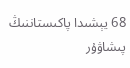68 يېشىدا پاكىستاننىڭ پىشاۋۇر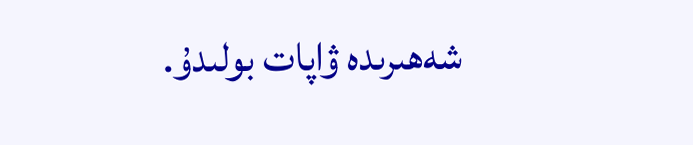شەھىرىدە ۋاپات بولىدۇ.